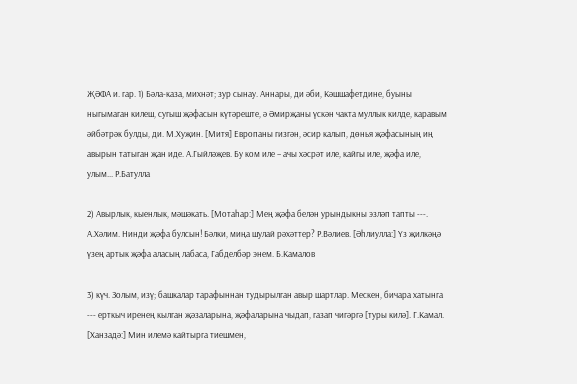ҖӘФА и. гар. 1) Бәла-каза, михнәт; зур сынау. Аннары, ди әби, Кәшшафетдине, буыны ныгымаган килеш, сугыш җәфасын күтәреште, ә Әмирҗаны үскән чакта муллык килде, каравым әйбәтрәк булды, ди. М.Хуҗин. [Митя] Европаны гизгән, әсир калып, дөнья җәфасының иң авырын татыган җан иде. А.Гыйләҗев. Бу ком иле – ачы хәсрәт иле, кайгы иле, җәфа иле, улым... Р.Батулла

2) Авырлык, кыенлык, мәшәкать. [Мотаһар:] Мең җәфа белән урындыкны эзләп тапты ---. А.Хәлим. Нинди җәфа булсын! Бәлки, миңа шулай рәхәттер? Р.Вәлиев. [Әһлиулла:] Үз җилкәңә үзең артык җәфа аласың лабаса, Габделбәр энем. Б.Камалов

3) күч. Золым, изү; башкалар тарафыннан тудырылган авыр шартлар. Мескен, бичара хатынга --- ерткыч иренең кылган җәзаларына, җәфаларына чыдап, газап чигәргә [туры килә]. Г.Камал. [Ханзадә:] Мин илемә кайтырга тиешмен,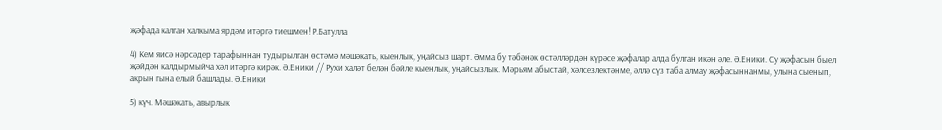җәфада калган халкыма ярдәм итәргә тиешмен! Р.Батулла

4) Кем яисә нәрсәдер тарафыннан тудырылган өстәмә мәшәкать, кыенлык, уңайсыз шарт. Әмма бу тәбәнәк өстәлләрдән күрәсе җәфалар алда булган икән әле. Ә.Еники. Су җәфасын быел җәйдән калдырмыйча хәл итәргә кирәк. Ә.Еники // Рухи халәт белән бәйле кыенлык, уңайсызлык. Мәрьям абыстай, хәлсезлектәнме, әллә сүз таба алмау җәфасыннанмы, улына сыенып, акрын гына елый башлады. Ә.Еники

5) күч. Мәшәкать, авырлык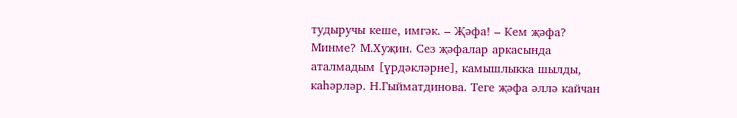тудыручы кеше, имгәк. – Җәфа! – Кем җәфа? Минме? М.Хуҗин. Сез җәфалар аркасында аталмадым [үрдәкләрне], камышлыкка шылды, каһәрләр. Н.Гыйматдинова. Теге җәфа әллә кайчан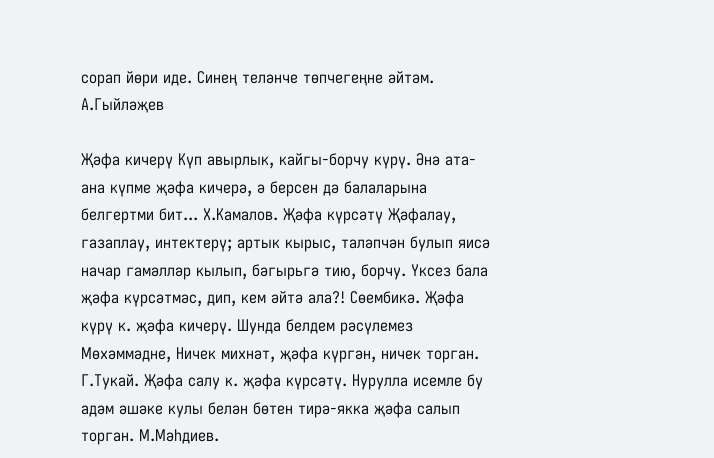сорап йөри иде. Синең теләнче төпчегеңне әйтәм. А.Гыйләҗев

Җәфа кичерү Күп авырлык, кайгы-борчу күрү. Әнә ата-ана күпме җәфа кичерә, ә берсен дә балаларына белгертми бит... Х.Камалов. Җәфа күрсәтү Җәфалау, газаплау, интектерү; артык кырыс, таләпчән булып яисә начар гамәлләр кылып, бәгырьгә тию, борчу. Үксез бала җәфа күрсәтмәс, дип, кем әйтә ала?! Сөембикә. Җәфа күрү к. җәфа кичерү. Шунда белдем рәсүлемез Мөхәммәдне, Ничек михнәт, җәфа күргән, ничек торган. Г.Тукай. Җәфа салу к. җәфа күрсәтү. Нурулла исемле бу адәм әшәке кулы белән бөтен тирә-якка җәфа салып торган. М.Мәһдиев.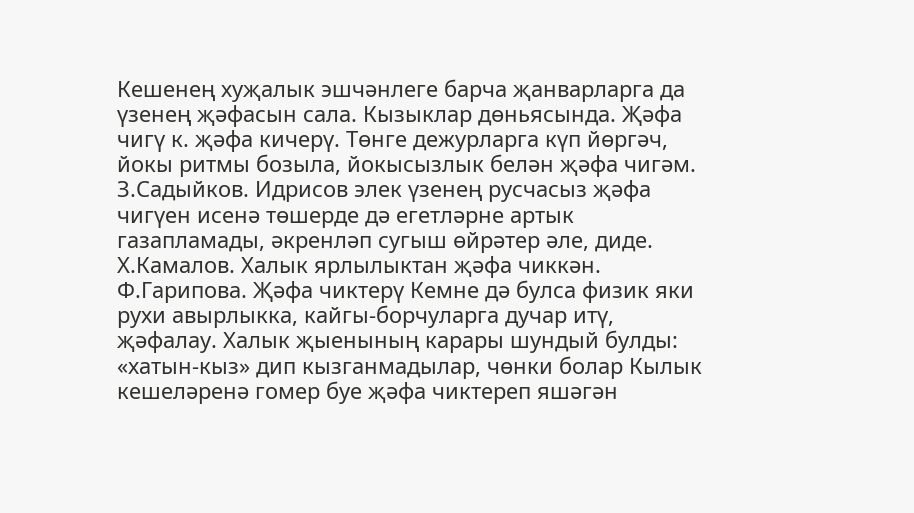Кешенең хуҗалык эшчәнлеге барча җанварларга да үзенең җәфасын сала. Кызыклар дөньясында. Җәфа чигү к. җәфа кичерү. Төнге дежурларга күп йөргәч, йокы ритмы бозыла, йокысызлык белән җәфа чигәм. З.Садыйков. Идрисов элек үзенең русчасыз җәфа чигүен исенә төшерде дә егетләрне артык газапламады, әкренләп сугыш өйрәтер әле, диде. Х.Камалов. Халык ярлылыктан җәфа чиккән. Ф.Гарипова. Җәфа чиктерү Кемне дә булса физик яки рухи авырлыкка, кайгы-борчуларга дучар итү, җәфалау. Халык җыенының карары шундый булды: «хатын-кыз» дип кызганмадылар, чөнки болар Кылык кешеләренә гомер буе җәфа чиктереп яшәгән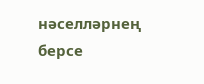нәселләрнең берсе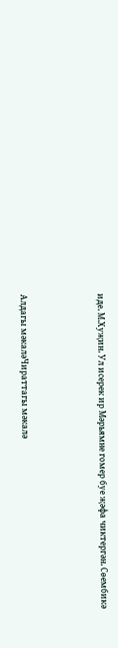иде. М.Хуҗин. Ул исерек ир Мәрьямне гомер буе җәфа чиктергән. Сөембикә



Алдагы мәкаләЧираттагы мәкалә